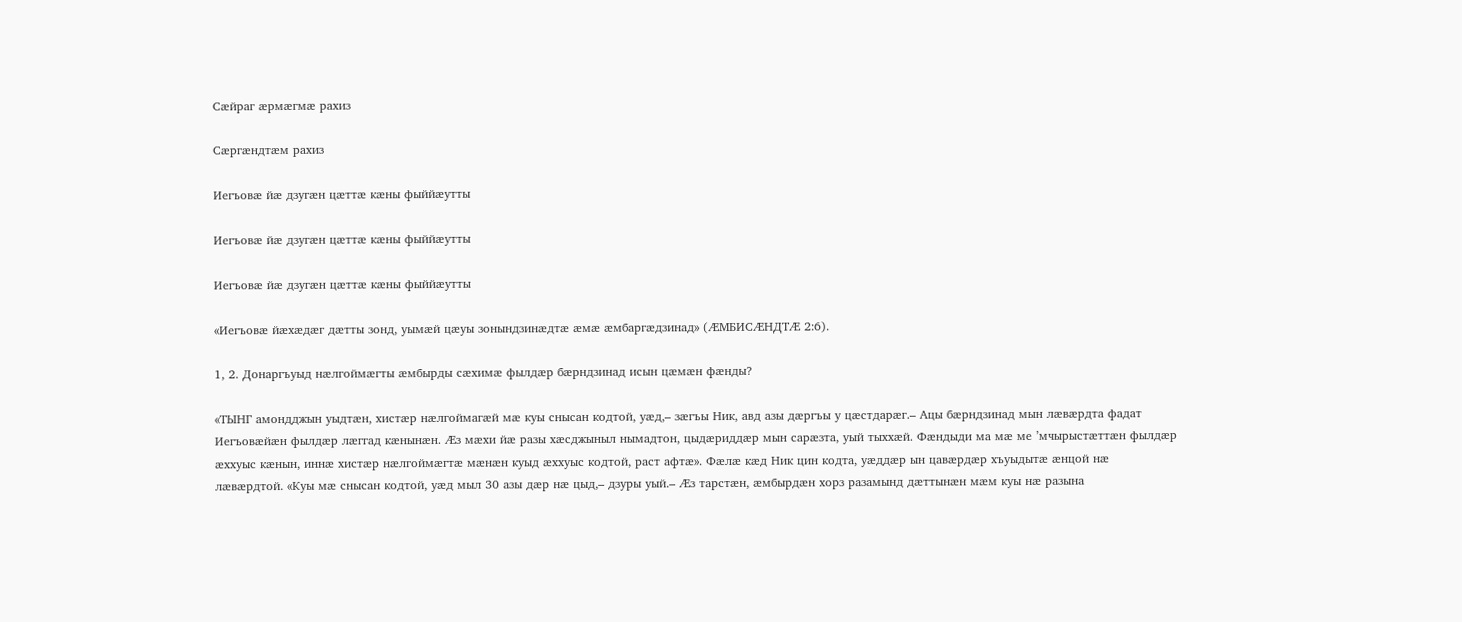Сӕйраг ӕрмӕгмӕ рахиз

Сӕргӕндтӕм рахиз

Иегъовӕ йӕ дзугӕн цӕттӕ кӕны фыййӕутты

Иегъовӕ йӕ дзугӕн цӕттӕ кӕны фыййӕутты

Иегъовӕ йӕ дзугӕн цӕттӕ кӕны фыййӕутты

«Иегъовӕ йӕхӕдӕг дӕтты зонд, уымӕй цӕуы зонындзинӕдтӕ ӕмӕ ӕмбаргӕдзинад» (ӔМБИСӔНДТӔ 2:6).

1, 2. Донаргъуыд нӕлгоймӕгты ӕмбырды сӕхимӕ фылдӕр бӕрндзинад исын цӕмӕн фӕнды?

«ТЫНГ амондджын уыдтӕн, хистӕр нӕлгоймагӕй мӕ куы снысан кодтой, уӕд,– зӕгъы Ник, авд азы дӕргъы у цӕстдарӕг.– Ацы бӕрндзинад мын лӕвӕрдта фадат Иегъовӕйӕн фылдӕр лӕггад кӕнынӕн. Ӕз мӕхи йӕ разы хӕсджыныл нымадтон, цыдӕриддӕр мын сарӕзта, уый тыххӕй. Фӕндыди ма мӕ ме ’мчырыстӕттӕн фылдӕр ӕххуыс кӕнын, иннӕ хистӕр нӕлгоймӕгтӕ мӕнӕн куыд ӕххуыс кодтой, раст афтӕ». Фӕлӕ кӕд Ник цин кодта, уӕддӕр ын цавӕрдӕр хъуыдытӕ ӕнцой нӕ лӕвӕрдтой. «Куы мӕ снысан кодтой, уӕд мыл 30 азы дӕр нӕ цыд,– дзуры уый.– Ӕз тарстӕн, ӕмбырдӕн хорз разамынд дӕттынӕн мӕм куы нӕ разына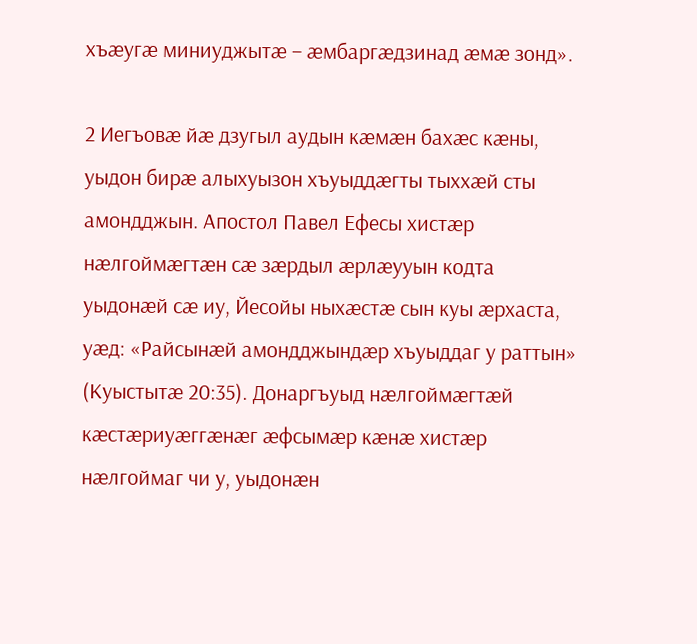хъӕугӕ миниуджытӕ – ӕмбаргӕдзинад ӕмӕ зонд».

2 Иегъовӕ йӕ дзугыл аудын кӕмӕн бахӕс кӕны, уыдон бирӕ алыхуызон хъуыддӕгты тыххӕй сты амондджын. Апостол Павел Ефесы хистӕр нӕлгоймӕгтӕн сӕ зӕрдыл ӕрлӕууын кодта уыдонӕй сӕ иу, Йесойы ныхӕстӕ сын куы ӕрхаста, уӕд: «Райсынӕй амондджындӕр хъуыддаг у раттын» (Куыстытӕ 20:35). Донаргъуыд нӕлгоймӕгтӕй кӕстӕриуӕггӕнӕг ӕфсымӕр кӕнӕ хистӕр нӕлгоймаг чи у, уыдонӕн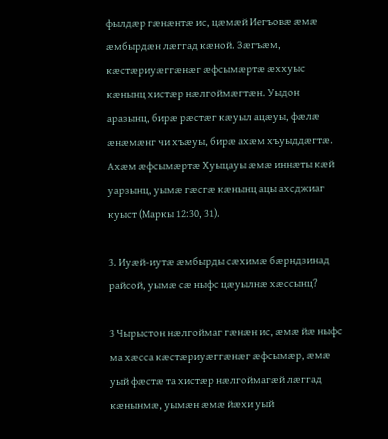фылдӕр гӕнӕнтӕ ис, цӕмӕй Иегъовӕ ӕмӕ ӕмбырдӕн лӕггад кӕной. Зӕгъӕм, кӕстӕриуӕггӕнӕг ӕфсымӕртӕ ӕххуыс кӕнынц хистӕр нӕлгоймӕгтӕн. Уыдон аразынц, бирӕ рӕстӕг кӕуыл ацӕуы, фӕлӕ ӕнӕмӕнг чи хъӕуы, бирӕ ахӕм хъуыддӕгтӕ. Ахӕм ӕфсымӕртӕ Хуыцауы ӕмӕ иннӕты кӕй уарзынц, уымӕ гӕсгӕ кӕнынц ацы ахсджиаг куыст (Маркы 12:30, 31).

3. Иуӕй-иутӕ ӕмбырды сӕхимӕ бӕрндзинад райсой, уымӕ сӕ ныфс цӕуылнӕ хӕссынц?

3 Чырыстон нӕлгоймаг гӕнӕн ис, ӕмӕ йӕ ныфс ма хӕсса кӕстӕриуӕггӕнӕг ӕфсымӕр, ӕмӕ уый фӕстӕ та хистӕр нӕлгоймагӕй лӕггад кӕнынмӕ, уымӕн ӕмӕ йӕхи уый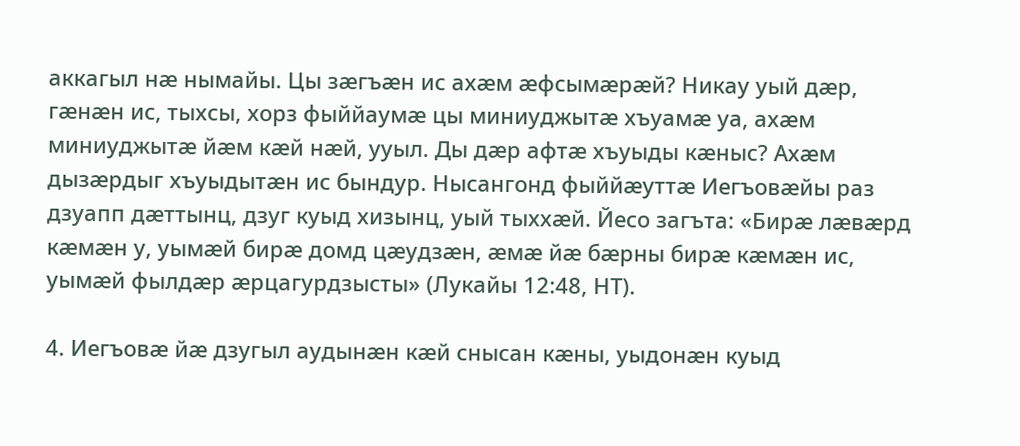аккагыл нӕ нымайы. Цы зӕгъӕн ис ахӕм ӕфсымӕрӕй? Никау уый дӕр, гӕнӕн ис, тыхсы, хорз фыййаумӕ цы миниуджытӕ хъуамӕ уа, ахӕм миниуджытӕ йӕм кӕй нӕй, ууыл. Ды дӕр афтӕ хъуыды кӕныс? Ахӕм дызӕрдыг хъуыдытӕн ис бындур. Нысангонд фыййӕуттӕ Иегъовӕйы раз дзуапп дӕттынц, дзуг куыд хизынц, уый тыххӕй. Йесо загъта: «Бирӕ лӕвӕрд кӕмӕн у, уымӕй бирӕ домд цӕудзӕн, ӕмӕ йӕ бӕрны бирӕ кӕмӕн ис, уымӕй фылдӕр ӕрцагурдзысты» (Лукайы 12:48, НТ).

4. Иегъовӕ йӕ дзугыл аудынӕн кӕй снысан кӕны, уыдонӕн куыд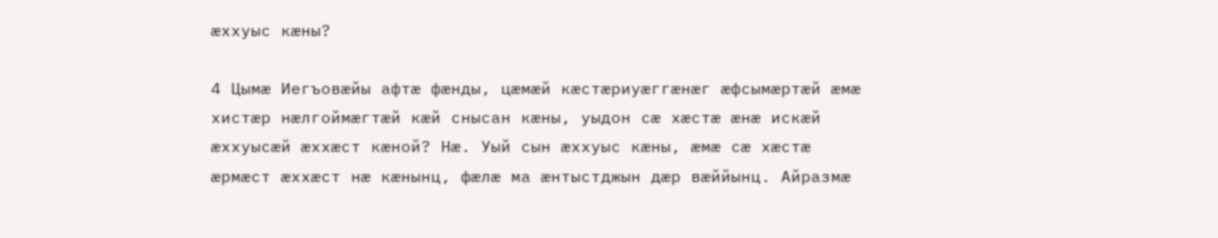ӕххуыс кӕны?

4 Цымӕ Иегъовӕйы афтӕ фӕнды, цӕмӕй кӕстӕриуӕггӕнӕг ӕфсымӕртӕй ӕмӕ хистӕр нӕлгоймӕгтӕй кӕй снысан кӕны, уыдон сӕ хӕстӕ ӕнӕ искӕй ӕххуысӕй ӕххӕст кӕной? Нӕ. Уый сын ӕххуыс кӕны, ӕмӕ сӕ хӕстӕ ӕрмӕст ӕххӕст нӕ кӕнынц, фӕлӕ ма ӕнтыстджын дӕр вӕййынц. Айразмӕ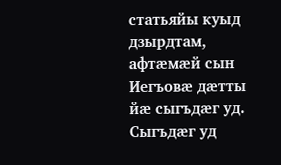статьяйы куыд дзырдтам, афтӕмӕй сын Иегъовӕ дӕтты йӕ сыгъдӕг уд. Сыгъдӕг уд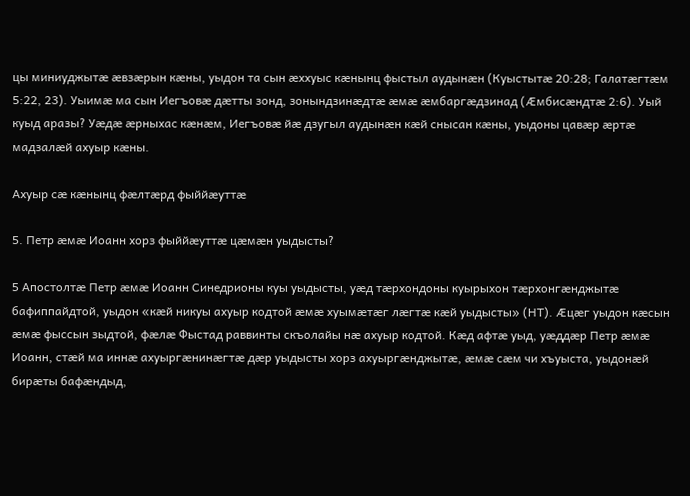цы миниуджытӕ ӕвзӕрын кӕны, уыдон та сын ӕххуыс кӕнынц фыстыл аудынӕн (Куыстытӕ 20:28; Галатӕгтӕм 5:22, 23). Уыимӕ ма сын Иегъовӕ дӕтты зонд, зонындзинӕдтӕ ӕмӕ ӕмбаргӕдзинад (Ӕмбисӕндтӕ 2:6). Уый куыд аразы? Уӕдӕ ӕрныхас кӕнӕм, Иегъовӕ йӕ дзугыл аудынӕн кӕй снысан кӕны, уыдоны цавӕр ӕртӕ мадзалӕй ахуыр кӕны.

Ахуыр сӕ кӕнынц фӕлтӕрд фыййӕуттӕ

5. Петр ӕмӕ Иоанн хорз фыййӕуттӕ цӕмӕн уыдысты?

5 Апостолтӕ Петр ӕмӕ Иоанн Синедрионы куы уыдысты, уӕд тӕрхондоны куырыхон тӕрхонгӕнджытӕ бафиппайдтой, уыдон «кӕй никуы ахуыр кодтой ӕмӕ хуымӕтӕг лӕгтӕ кӕй уыдысты» (НТ). Ӕцӕг уыдон кӕсын ӕмӕ фыссын зыдтой, фӕлӕ Фыстад раввинты скъолайы нӕ ахуыр кодтой. Кӕд афтӕ уыд, уӕддӕр Петр ӕмӕ Иоанн, стӕй ма иннӕ ахуыргӕнинӕгтӕ дӕр уыдысты хорз ахуыргӕнджытӕ, ӕмӕ сӕм чи хъуыста, уыдонӕй бирӕты бафӕндыд,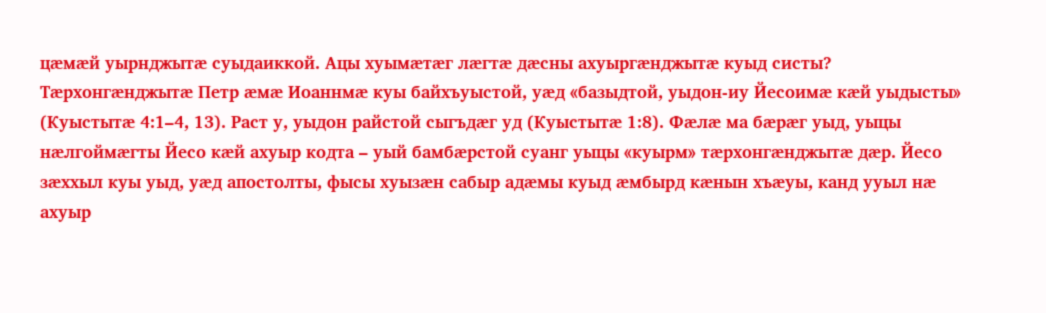цӕмӕй уырнджытӕ суыдаиккой. Ацы хуымӕтӕг лӕгтӕ дӕсны ахуыргӕнджытӕ куыд систы? Тӕрхонгӕнджытӕ Петр ӕмӕ Иоаннмӕ куы байхъуыстой, уӕд «базыдтой, уыдон-иу Йесоимӕ кӕй уыдысты» (Куыстытӕ 4:1–4, 13). Раст у, уыдон райстой сыгъдӕг уд (Куыстытӕ 1:8). Фӕлӕ ма бӕрӕг уыд, уыцы нӕлгоймӕгты Йесо кӕй ахуыр кодта – уый бамбӕрстой суанг уыцы «куырм» тӕрхонгӕнджытӕ дӕр. Йесо зӕххыл куы уыд, уӕд апостолты, фысы хуызӕн сабыр адӕмы куыд ӕмбырд кӕнын хъӕуы, канд ууыл нӕ ахуыр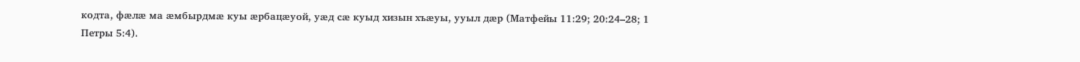кодта, фӕлӕ ма ӕмбырдмӕ куы ӕрбацӕуой, уӕд сӕ куыд хизын хъӕуы, ууыл дӕр (Матфейы 11:29; 20:24–28; 1 Петры 5:4).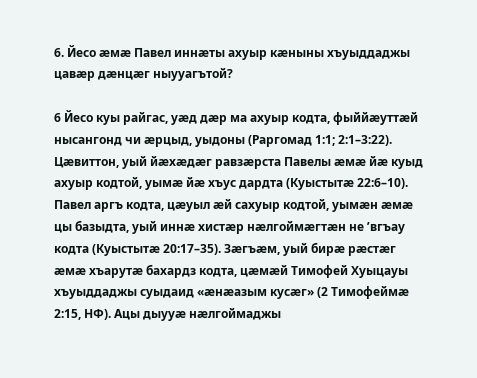6. Йесо ӕмӕ Павел иннӕты ахуыр кӕныны хъуыддаджы цавӕр дӕнцӕг ныууагътой?

6 Йесо куы райгас, уӕд дӕр ма ахуыр кодта, фыййӕуттӕй нысангонд чи ӕрцыд, уыдоны (Раргомад 1:1; 2:1–3:22). Цӕвиттон, уый йӕхӕдӕг равзӕрста Павелы ӕмӕ йӕ куыд ахуыр кодтой, уымӕ йӕ хъус дардта (Куыстытӕ 22:6–10). Павел аргъ кодта, цӕуыл ӕй сахуыр кодтой, уымӕн ӕмӕ цы базыдта, уый иннӕ хистӕр нӕлгоймӕгтӕн не ’вгъау кодта (Куыстытӕ 20:17–35). Зӕгъӕм, уый бирӕ рӕстӕг ӕмӕ хъарутӕ бахардз кодта, цӕмӕй Тимофей Хуыцауы хъуыддаджы суыдаид «ӕнӕазым кусӕг» (2 Тимофеймӕ 2:15, НФ). Ацы дыууӕ нӕлгоймаджы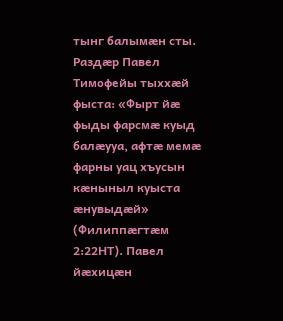тынг балымӕн сты. Раздӕр Павел Тимофейы тыххӕй фыста: «Фырт йӕ фыды фарсмӕ куыд балӕууа, афтӕ мемӕ фарны уац хъусын кӕныныл куыста ӕнувыдӕй» (Филиппӕгтӕм 2:22НТ). Павел йӕхицӕн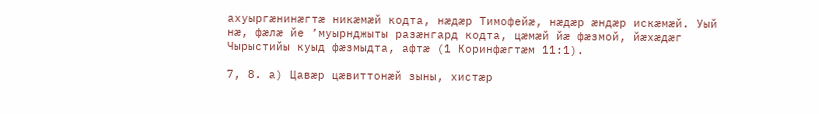ахуыргӕнинӕгтӕ никӕмӕй кодта, нӕдӕр Тимофейӕ, нӕдӕр ӕндӕр искӕмӕй. Уый нӕ, фӕлӕ йе ’муырнджыты разӕнгард кодта, цӕмӕй йӕ фӕзмой, йӕхӕдӕг Чырыстийы куыд фӕзмыдта, афтӕ (1 Коринфӕгтӕм 11:1).

7, 8. а) Цавӕр цӕвиттонӕй зыны, хистӕр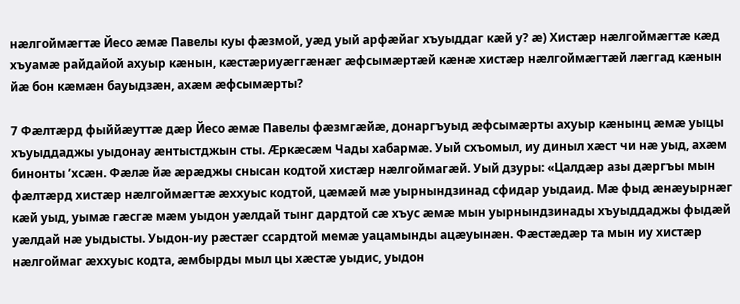нӕлгоймӕгтӕ Йесо ӕмӕ Павелы куы фӕзмой, уӕд уый арфӕйаг хъуыддаг кӕй у? ӕ) Хистӕр нӕлгоймӕгтӕ кӕд хъуамӕ райдайой ахуыр кӕнын, кӕстӕриуӕггӕнӕг ӕфсымӕртӕй кӕнӕ хистӕр нӕлгоймӕгтӕй лӕггад кӕнын йӕ бон кӕмӕн бауыдзӕн, ахӕм ӕфсымӕрты?

7 Фӕлтӕрд фыййӕуттӕ дӕр Йесо ӕмӕ Павелы фӕзмгӕйӕ, донаргъуыд ӕфсымӕрты ахуыр кӕнынц ӕмӕ уыцы хъуыддаджы уыдонау ӕнтыстджын сты. Ӕркӕсӕм Чады хабармӕ. Уый схъомыл, иу диныл хӕст чи нӕ уыд, ахӕм бинонты ’хсӕн. Фӕлӕ йӕ ӕрӕджы снысан кодтой хистӕр нӕлгоймагӕй. Уый дзуры: «Цалдӕр азы дӕргъы мын фӕлтӕрд хистӕр нӕлгоймӕгтӕ ӕххуыс кодтой, цӕмӕй мӕ уырнындзинад сфидар уыдаид. Мӕ фыд ӕнӕуырнӕг кӕй уыд, уымӕ гӕсгӕ мӕм уыдон уӕлдай тынг дардтой сӕ хъус ӕмӕ мын уырнындзинады хъуыддаджы фыдӕй уӕлдай нӕ уыдысты. Уыдон-иу рӕстӕг ссардтой мемӕ уацамынды ацӕуынӕн. Фӕстӕдӕр та мын иу хистӕр нӕлгоймаг ӕххуыс кодта, ӕмбырды мыл цы хӕстӕ уыдис, уыдон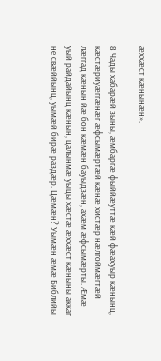ӕххӕст кӕнынӕн».

8 Чады хабарӕй зыны, ӕмбаргӕ фыййӕуттӕ кӕй фӕахуыр кӕнынц, кӕстӕриуӕггӕнӕг ӕфсымӕртӕй кӕнӕ хистӕр нӕлгоймӕгтӕй лӕггад кӕнын йӕ бон кӕмӕн бауыдзӕн, ахӕм ӕфсымӕрты. Ӕмӕ уый райдайынц кӕнын, цалынмӕ уыцы хӕстӕ ӕххӕст кӕныны аккаг не свӕййынц, уымӕй бирӕ раздӕр. Цӕмӕн? Уымӕн ӕмӕ Библийы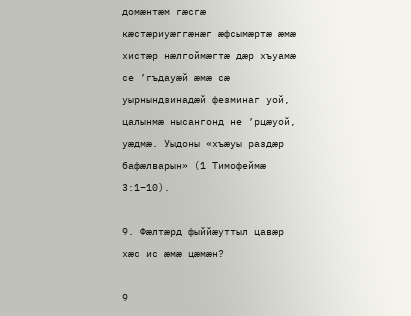домӕнтӕм гӕсгӕ кӕстӕриуӕггӕнӕг ӕфсымӕртӕ ӕмӕ хистӕр нӕлгоймӕгтӕ дӕр хъуамӕ се ’гъдауӕй ӕмӕ сӕ уырнындзинадӕй фезминаг уой, цалынмӕ нысангонд не ’рцӕуой, уӕдмӕ. Уыдоны «хъӕуы раздӕр бафӕлварын» (1 Тимофеймӕ 3:1–10).

9. Фӕлтӕрд фыййӕуттыл цавӕр хӕс ис ӕмӕ цӕмӕн?

9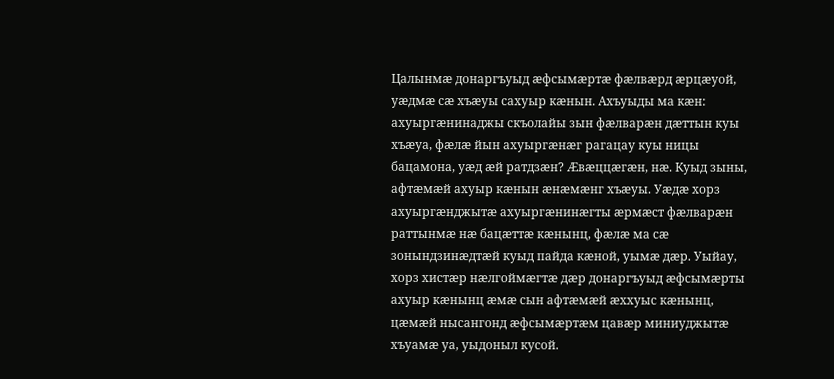Цалынмӕ донаргъуыд ӕфсымӕртӕ фӕлвӕрд ӕрцӕуой, уӕдмӕ сӕ хъӕуы сахуыр кӕнын. Ахъуыды ма кӕн: ахуыргӕнинаджы скъолайы зын фӕлварӕн дӕттын куы хъӕуа, фӕлӕ йын ахуыргӕнӕг рагацау куы ницы бацамона, уӕд ӕй ратдзӕн? Ӕвӕццӕгӕн, нӕ. Куыд зыны, афтӕмӕй ахуыр кӕнын ӕнӕмӕнг хъӕуы. Уӕдӕ хорз ахуыргӕнджытӕ ахуыргӕнинӕгты ӕрмӕст фӕлварӕн раттынмӕ нӕ бацӕттӕ кӕнынц, фӕлӕ ма сӕ зонындзинӕдтӕй куыд пайда кӕной, уымӕ дӕр. Уыйау, хорз хистӕр нӕлгоймӕгтӕ дӕр донаргъуыд ӕфсымӕрты ахуыр кӕнынц ӕмӕ сын афтӕмӕй ӕххуыс кӕнынц, цӕмӕй нысангонд ӕфсымӕртӕм цавӕр миниуджытӕ хъуамӕ уа, уыдоныл кусой.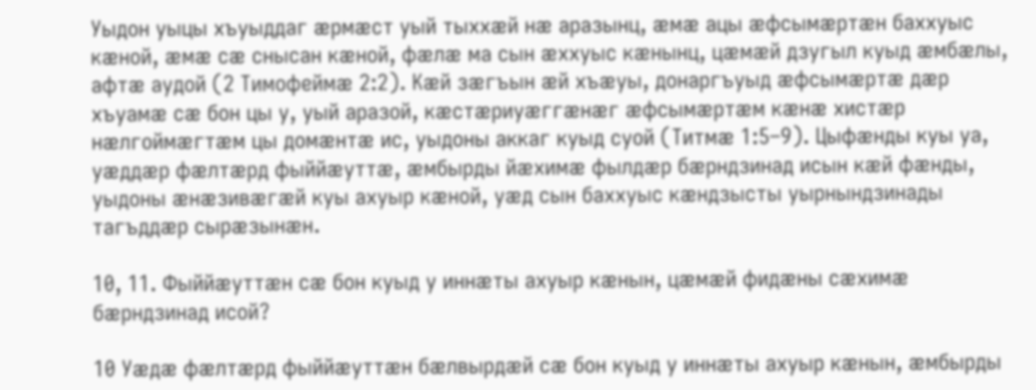Уыдон уыцы хъуыддаг ӕрмӕст уый тыххӕй нӕ аразынц, ӕмӕ ацы ӕфсымӕртӕн баххуыс кӕной, ӕмӕ сӕ снысан кӕной, фӕлӕ ма сын ӕххуыс кӕнынц, цӕмӕй дзугыл куыд ӕмбӕлы, афтӕ аудой (2 Тимофеймӕ 2:2). Кӕй зӕгъын ӕй хъӕуы, донаргъуыд ӕфсымӕртӕ дӕр хъуамӕ сӕ бон цы у, уый аразой, кӕстӕриуӕггӕнӕг ӕфсымӕртӕм кӕнӕ хистӕр нӕлгоймӕгтӕм цы домӕнтӕ ис, уыдоны аккаг куыд суой (Титмӕ 1:5–9). Цыфӕнды куы уа, уӕддӕр фӕлтӕрд фыййӕуттӕ, ӕмбырды йӕхимӕ фылдӕр бӕрндзинад исын кӕй фӕнды, уыдоны ӕнӕзивӕгӕй куы ахуыр кӕной, уӕд сын баххуыс кӕндзысты уырнындзинады тагъддӕр сырӕзынӕн.

10, 11. Фыййӕуттӕн сӕ бон куыд у иннӕты ахуыр кӕнын, цӕмӕй фидӕны сӕхимӕ бӕрндзинад исой?

10 Уӕдӕ фӕлтӕрд фыййӕуттӕн бӕлвырдӕй сӕ бон куыд у иннӕты ахуыр кӕнын, ӕмбырды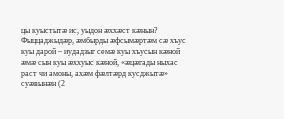цы куыстытӕ ис, уыдон ӕххӕст кӕнын? Фыццаджыдӕр, ӕмбырды ӕфсымӕртӕм сӕ хъус куы дарой – иудадзыг семӕ куы хъусын кӕной ӕмӕ сын куы ӕххуыс кӕной, «ӕцӕгады ныхас раст чи амоны, ахӕм фӕлтӕрд кусджытӕ» суӕвынӕн (2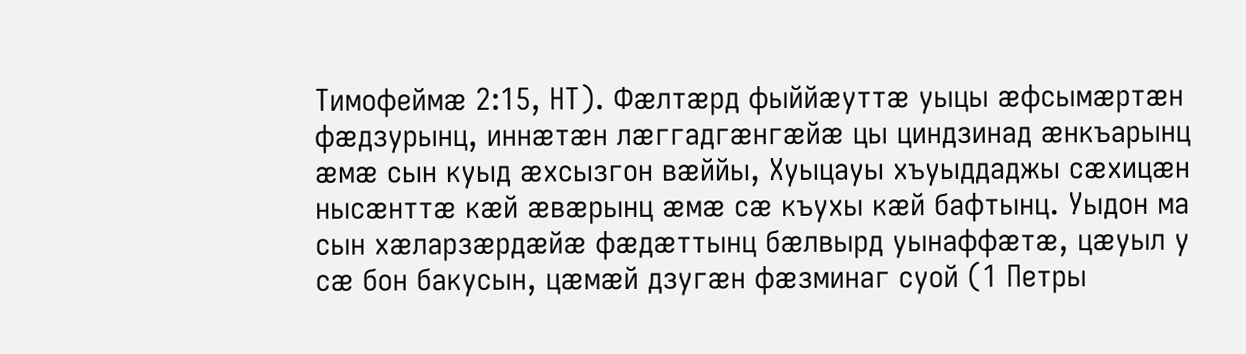Тимофеймӕ 2:15, НТ). Фӕлтӕрд фыййӕуттӕ уыцы ӕфсымӕртӕн фӕдзурынц, иннӕтӕн лӕггадгӕнгӕйӕ цы циндзинад ӕнкъарынц ӕмӕ сын куыд ӕхсызгон вӕййы, Хуыцауы хъуыддаджы сӕхицӕн нысӕнттӕ кӕй ӕвӕрынц ӕмӕ сӕ къухы кӕй бафтынц. Уыдон ма сын хӕларзӕрдӕйӕ фӕдӕттынц бӕлвырд уынаффӕтӕ, цӕуыл у сӕ бон бакусын, цӕмӕй дзугӕн фӕзминаг суой (1 Петры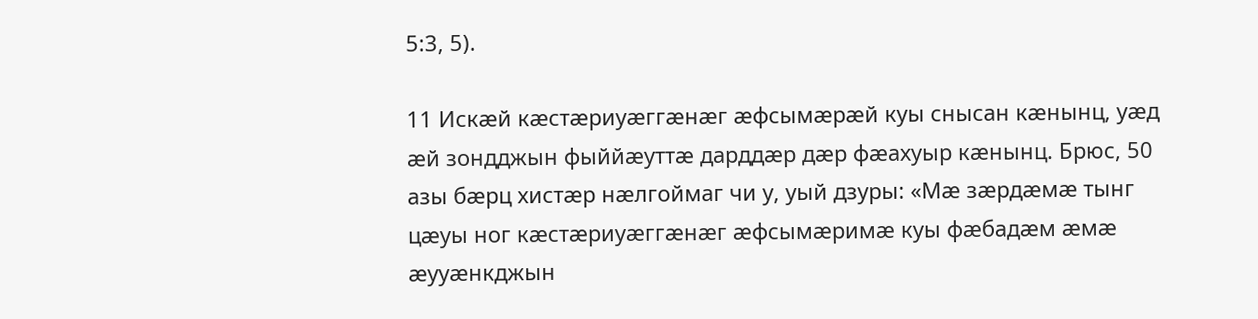5:3, 5).

11 Искӕй кӕстӕриуӕггӕнӕг ӕфсымӕрӕй куы снысан кӕнынц, уӕд ӕй зондджын фыййӕуттӕ дарддӕр дӕр фӕахуыр кӕнынц. Брюс, 50 азы бӕрц хистӕр нӕлгоймаг чи у, уый дзуры: «Мӕ зӕрдӕмӕ тынг цӕуы ног кӕстӕриуӕггӕнӕг ӕфсымӕримӕ куы фӕбадӕм ӕмӕ ӕууӕнкджын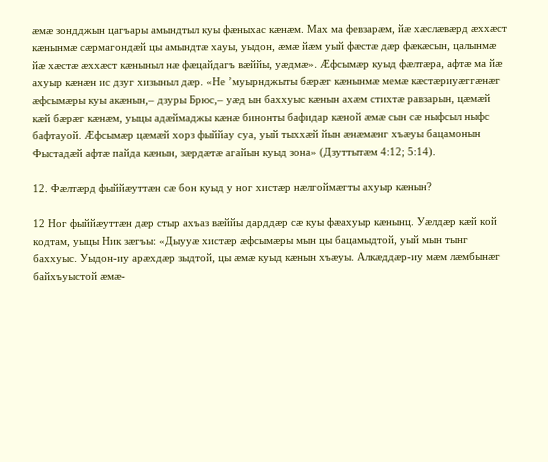ӕмӕ зондджын цагъары амындтыл куы фӕныхас кӕнӕм. Мах ма февзарӕм, йӕ хӕслӕвӕрд ӕххӕст кӕнынмӕ сӕрмагондӕй цы амындтӕ хауы, уыдон, ӕмӕ йӕм уый фӕстӕ дӕр фӕкӕсын, цалынмӕ йӕ хӕстӕ ӕххӕст кӕныныл нӕ фӕцайдагъ вӕййы, уӕдмӕ». Ӕфсымӕр куыд фӕлтӕра, афтӕ ма йӕ ахуыр кӕнӕн ис дзуг хизыныл дӕр. «Не ’муырнджыты бӕрӕг кӕнынмӕ мемӕ кӕстӕриуӕггӕнӕг ӕфсымӕры куы акӕнын,– дзуры Брюс,– уӕд ын баххуыс кӕнын ахӕм стихтӕ равзарын, цӕмӕй кӕй бӕрӕг кӕнӕм, уыцы адӕймаджы кӕнӕ бинонты бафидар кӕной ӕмӕ сын сӕ ныфсыл ныфс бафтауой. Ӕфсымӕр цӕмӕй хорз фыййау суа, уый тыххӕй йын ӕнӕмӕнг хъӕуы бацамонын Фыстадӕй афтӕ пайда кӕнын, зӕрдӕтӕ агайын куыд зона» (Дзуттытӕм 4:12; 5:14).

12. Фӕлтӕрд фыййӕуттӕн сӕ бон куыд у ног хистӕр нӕлгоймӕгты ахуыр кӕнын?

12 Ног фыййӕуттӕн дӕр стыр ахъаз вӕййы дарддӕр сӕ куы фӕахуыр кӕнынц. Уӕлдӕр кӕй кой кодтам, уыцы Ник зӕгъы: «Дыууӕ хистӕр ӕфсымӕры мын цы бацамыдтой, уый мын тынг баххуыс. Уыдон-иу арӕхдӕр зыдтой, цы ӕмӕ куыд кӕнын хъӕуы. Алкӕддӕр-иу мӕм лӕмбынӕг байхъуыстой ӕмӕ-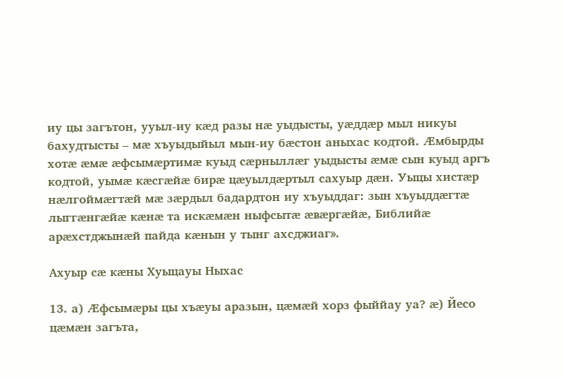иу цы загътон, ууыл-иу кӕд разы нӕ уыдысты, уӕддӕр мыл никуы бахудтысты – мӕ хъуыдыйыл мын-иу бӕстон аныхас кодтой. Ӕмбырды хотӕ ӕмӕ ӕфсымӕртимӕ куыд сӕрныллӕг уыдысты ӕмӕ сын куыд аргъ кодтой, уымӕ кӕсгӕйӕ бирӕ цӕуылдӕртыл сахуыр дӕн. Уыцы хистӕр нӕлгоймӕгтӕй мӕ зӕрдыл бадардтон иу хъуыддаг: зын хъуыддӕгтӕ лыггӕнгӕйӕ кӕнӕ та искӕмӕн ныфсытӕ ӕвӕргӕйӕ, Библийӕ арӕхстджынӕй пайда кӕнын у тынг ахсджиаг».

Ахуыр сӕ кӕны Хуыцауы Ныхас

13. а) Ӕфсымӕры цы хъӕуы аразын, цӕмӕй хорз фыййау уа? ӕ) Йесо цӕмӕн загъта,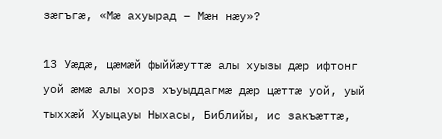зӕгъгӕ, «Мӕ ахуырад – Мӕн нӕу»?

13 Уӕдӕ, цӕмӕй фыййӕуттӕ алы хуызы дӕр ифтонг уой ӕмӕ алы хорз хъуыддагмӕ дӕр цӕттӕ уой, уый тыххӕй Хуыцауы Ныхасы, Библийы, ис закъӕттӕ,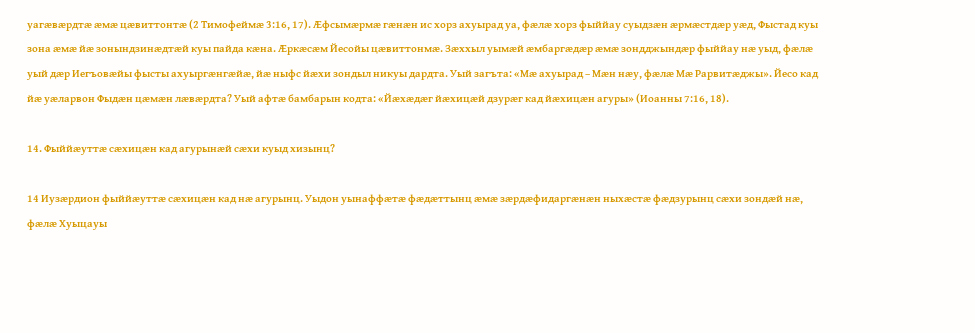уагӕвӕрдтӕ ӕмӕ цӕвиттонтӕ (2 Тимофеймӕ 3:16, 17). Ӕфсымӕрмӕ гӕнӕн ис хорз ахуырад уа, фӕлӕ хорз фыййау суыдзӕн ӕрмӕстдӕр уӕд, Фыстад куы зона ӕмӕ йӕ зонындзинӕдтӕй куы пайда кӕна. Ӕркӕсӕм Йесойы цӕвиттонмӕ. Зӕххыл уымӕй ӕмбаргӕдӕр ӕмӕ зондджындӕр фыййау нӕ уыд, фӕлӕ уый дӕр Иегъовӕйы фысты ахуыргӕнгӕйӕ, йӕ ныфс йӕхи зондыл никуы дардта. Уый загъта: «Мӕ ахуырад – Мӕн нӕу, фӕлӕ Мӕ Рарвитӕджы». Йесо кад йӕ уӕларвон Фыдӕн цӕмӕн лӕвӕрдта? Уый афтӕ бамбарын кодта: «Йӕхӕдӕг йӕхицӕй дзурӕг кад йӕхицӕн агуры» (Иоанны 7:16, 18).

14. Фыййӕуттӕ сӕхицӕн кад агурынӕй сӕхи куыд хизынц?

14 Иузӕрдион фыййӕуттӕ сӕхицӕн кад нӕ агурынц. Уыдон уынаффӕтӕ фӕдӕттынц ӕмӕ зӕрдӕфидаргӕнӕн ныхӕстӕ фӕдзурынц сӕхи зондӕй нӕ, фӕлӕ Хуыцауы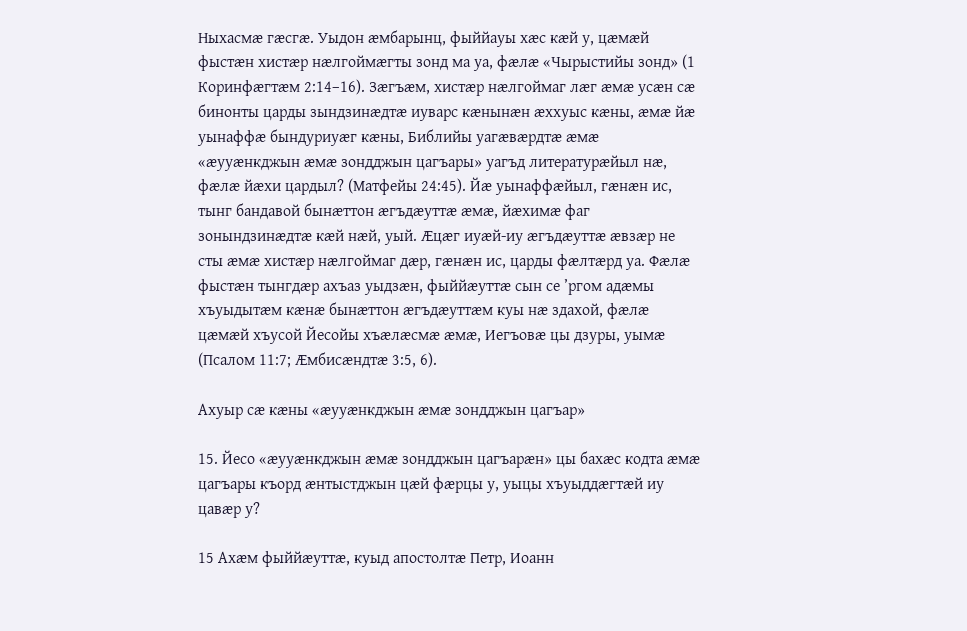Ныхасмӕ гӕсгӕ. Уыдон ӕмбарынц, фыййауы хӕс кӕй у, цӕмӕй фыстӕн хистӕр нӕлгоймӕгты зонд ма уа, фӕлӕ «Чырыстийы зонд» (1 Коринфӕгтӕм 2:14–16). Зӕгъӕм, хистӕр нӕлгоймаг лӕг ӕмӕ усӕн сӕ бинонты царды зындзинӕдтӕ иуварс кӕнынӕн ӕххуыс кӕны, ӕмӕ йӕ уынаффӕ бындуриуӕг кӕны, Библийы уагӕвӕрдтӕ ӕмӕ «ӕууӕнкджын ӕмӕ зондджын цагъары» уагъд литературӕйыл нӕ, фӕлӕ йӕхи цардыл? (Матфейы 24:45). Йӕ уынаффӕйыл, гӕнӕн ис, тынг бандавой бынӕттон ӕгъдӕуттӕ ӕмӕ, йӕхимӕ фаг зонындзинӕдтӕ кӕй нӕй, уый. Ӕцӕг иуӕй-иу ӕгъдӕуттӕ ӕвзӕр не сты ӕмӕ хистӕр нӕлгоймаг дӕр, гӕнӕн ис, царды фӕлтӕрд уа. Фӕлӕ фыстӕн тынгдӕр ахъаз уыдзӕн, фыййӕуттӕ сын се ’ргом адӕмы хъуыдытӕм кӕнӕ бынӕттон ӕгъдӕуттӕм куы нӕ здахой, фӕлӕ цӕмӕй хъусой Йесойы хъӕлӕсмӕ ӕмӕ, Иегъовӕ цы дзуры, уымӕ (Псалом 11:7; Ӕмбисӕндтӕ 3:5, 6).

Ахуыр сӕ кӕны «ӕууӕнкджын ӕмӕ зондджын цагъар»

15. Йесо «ӕууӕнкджын ӕмӕ зондджын цагъарӕн» цы бахӕс кодта ӕмӕ цагъары къорд ӕнтыстджын цӕй фӕрцы у, уыцы хъуыддӕгтӕй иу цавӕр у?

15 Ахӕм фыййӕуттӕ, куыд апостолтӕ Петр, Иоанн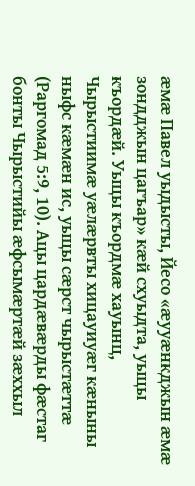ӕмӕ Павел уыдысты, Йесо «ӕууӕнкджын ӕмӕ зондджын цагъар» кӕй схуыдта, уыцы къордӕй. Уыцы къордмӕ хауынц, Чырыстиимӕ уӕлӕрвты хицауиуӕг кӕныны ныфс кӕмӕн ис, уыцы сӕрст чырыстӕттӕ (Раргомад 5:9, 10). Ацы цардӕвӕрды фӕстаг бонты Чырыстийы ӕфсымӕртӕй зӕххыл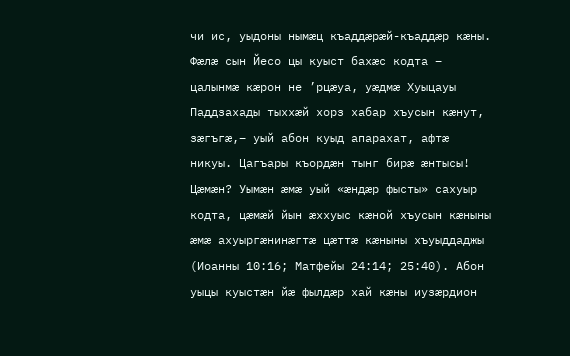чи ис, уыдоны нымӕц къаддӕрӕй-къаддӕр кӕны. Фӕлӕ сын Йесо цы куыст бахӕс кодта – цалынмӕ кӕрон не ’рцӕуа, уӕдмӕ Хуыцауы Паддзахады тыххӕй хорз хабар хъусын кӕнут, зӕгъгӕ,– уый абон куыд апарахат, афтӕ никуы. Цагъары къордӕн тынг бирӕ ӕнтысы! Цӕмӕн? Уымӕн ӕмӕ уый «ӕндӕр фысты» сахуыр кодта, цӕмӕй йын ӕххуыс кӕной хъусын кӕныны ӕмӕ ахуыргӕнинӕгтӕ цӕттӕ кӕныны хъуыддаджы (Иоанны 10:16; Матфейы 24:14; 25:40). Абон уыцы куыстӕн йӕ фылдӕр хай кӕны иузӕрдион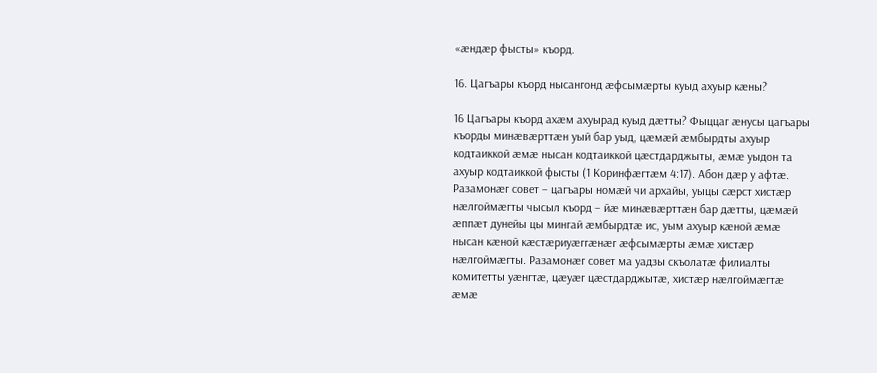«ӕндӕр фысты» къорд.

16. Цагъары къорд нысангонд ӕфсымӕрты куыд ахуыр кӕны?

16 Цагъары къорд ахӕм ахуырад куыд дӕтты? Фыццаг ӕнусы цагъары къорды минӕвӕрттӕн уый бар уыд, цӕмӕй ӕмбырдты ахуыр кодтаиккой ӕмӕ нысан кодтаиккой цӕстдарджыты, ӕмӕ уыдон та ахуыр кодтаиккой фысты (1 Коринфӕгтӕм 4:17). Абон дӕр у афтӕ. Разамонӕг совет – цагъары номӕй чи архайы, уыцы сӕрст хистӕр нӕлгоймӕгты чысыл къорд – йӕ минӕвӕрттӕн бар дӕтты, цӕмӕй ӕппӕт дунейы цы мингай ӕмбырдтӕ ис, уым ахуыр кӕной ӕмӕ нысан кӕной кӕстӕриуӕггӕнӕг ӕфсымӕрты ӕмӕ хистӕр нӕлгоймӕгты. Разамонӕг совет ма уадзы скъолатӕ филиалты комитетты уӕнгтӕ, цӕуӕг цӕстдарджытӕ, хистӕр нӕлгоймӕгтӕ ӕмӕ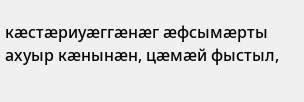кӕстӕриуӕггӕнӕг ӕфсымӕрты ахуыр кӕнынӕн, цӕмӕй фыстыл,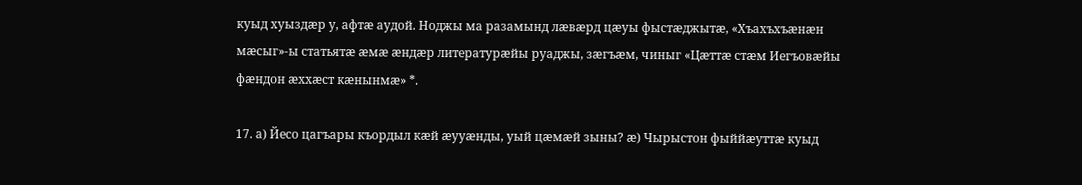куыд хуыздӕр у, афтӕ аудой. Ноджы ма разамынд лӕвӕрд цӕуы фыстӕджытӕ, «Хъахъхъӕнӕн мӕсыг»-ы статьятӕ ӕмӕ ӕндӕр литературӕйы руаджы, зӕгъӕм, чиныг «Цӕттӕ стӕм Иегъовӕйы фӕндон ӕххӕст кӕнынмӕ» *.

17. а) Йесо цагъары къордыл кӕй ӕууӕнды, уый цӕмӕй зыны? ӕ) Чырыстон фыййӕуттӕ куыд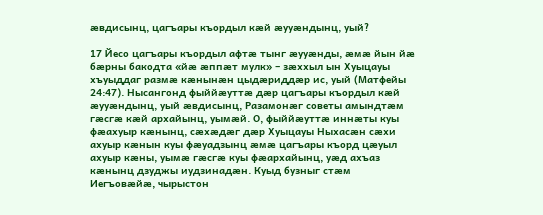ӕвдисынц, цагъары къордыл кӕй ӕууӕндынц, уый?

17 Йесо цагъары къордыл афтӕ тынг ӕууӕнды, ӕмӕ йын йӕ бӕрны бакодта «йӕ ӕппӕт мулк» – зӕххыл ын Хуыцауы хъуыддаг размӕ кӕнынӕн цыдӕриддӕр ис, уый (Матфейы 24:47). Нысангонд фыййӕуттӕ дӕр цагъары къордыл кӕй ӕууӕндынц, уый ӕвдисынц, Разамонӕг советы амындтӕм гӕсгӕ кӕй архайынц, уымӕй. О, фыййӕуттӕ иннӕты куы фӕахуыр кӕнынц, сӕхӕдӕг дӕр Хуыцауы Ныхасӕн сӕхи ахуыр кӕнын куы фӕуадзынц ӕмӕ цагъары къорд цӕуыл ахуыр кӕны, уымӕ гӕсгӕ куы фӕархайынц, уӕд ахъаз кӕнынц дзуджы иудзинадӕн. Куыд бузныг стӕм Иегъовӕйӕ, чырыстон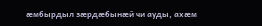ӕмбырдыл зӕрдӕбынӕй чи ауды, ахӕм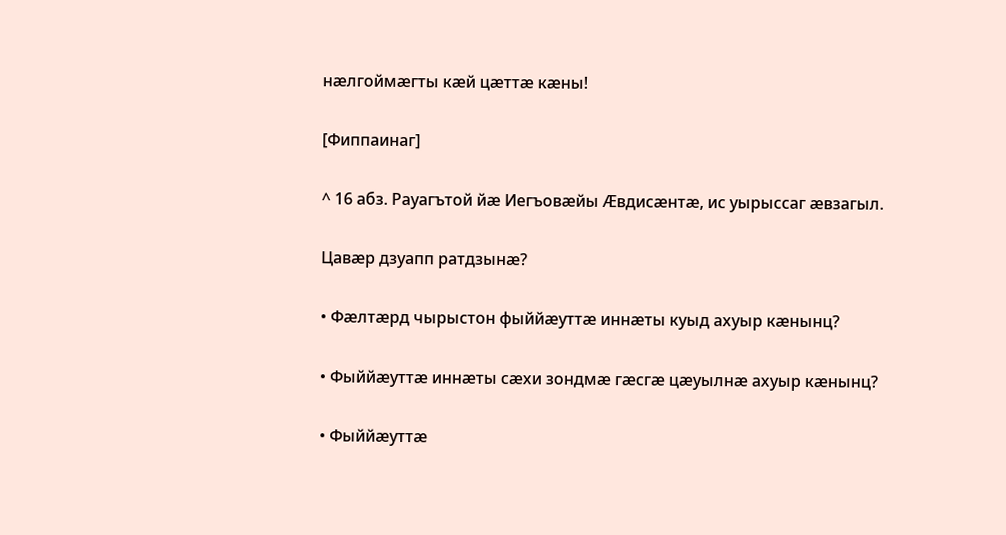нӕлгоймӕгты кӕй цӕттӕ кӕны!

[Фиппаинаг]

^ 16 абз. Рауагътой йӕ Иегъовӕйы Ӕвдисӕнтӕ, ис уырыссаг ӕвзагыл.

Цавӕр дзуапп ратдзынӕ?

• Фӕлтӕрд чырыстон фыййӕуттӕ иннӕты куыд ахуыр кӕнынц?

• Фыййӕуттӕ иннӕты сӕхи зондмӕ гӕсгӕ цӕуылнӕ ахуыр кӕнынц?

• Фыййӕуттӕ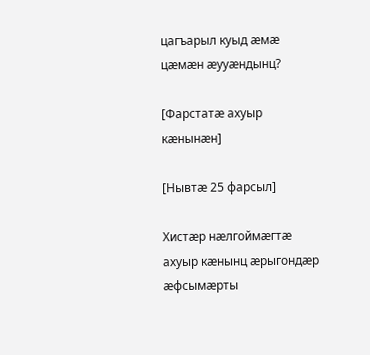цагъарыл куыд ӕмӕ цӕмӕн ӕууӕндынц?

[Фарстатӕ ахуыр кӕнынӕн]

[Нывтӕ 25 фарсыл]

Хистӕр нӕлгоймӕгтӕ ахуыр кӕнынц ӕрыгондӕр ӕфсымӕрты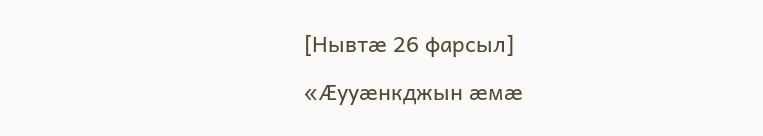[Нывтӕ 26 фарсыл]

«Ӕууӕнкджын ӕмӕ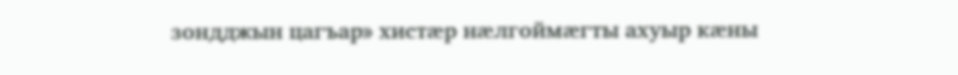зондджын цагъар» хистӕр нӕлгоймӕгты ахуыр кӕны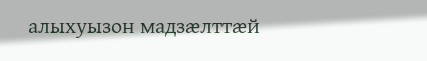алыхуызон мадзӕлттӕй